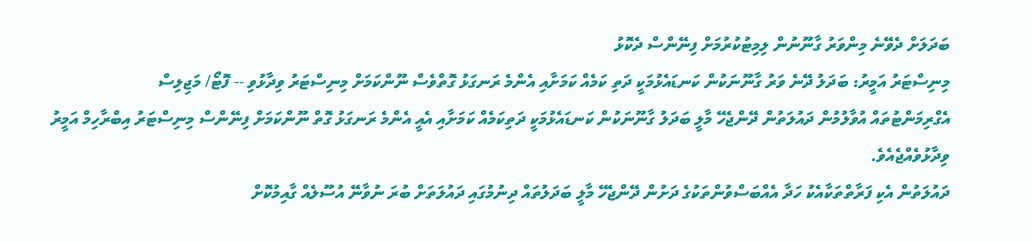ބަދަލަށް ދެވޭނެ މިންވަރު ގާނޫނުން ލިމިޓުކުރުމަށް ފިނޭންސް ދެކޮޅު
މިނިސްޓަރު އަމީރު: ބަދަލު ދޭނެ ވަރު ގާނޫނަކުން ކަނޑައެޅުމަކީ ދަތި ކަމެއް ކަމަށާއި އެންމެ ރަނގަޅު ގޮތްވެސް ނޫންކަމަށް މިނިސްޓަރު ވިދާޅުވި -- ފޮޓޯ/ މަޖިލިސް
އެގްރިމަންޓުތައް އުވާލުމުން ދައުލަތުން ދޭންޖެހޭ މާލީ ބަދަލު ގާނޫނަކުން ކަނޑައެޅުމަކީ ދަތިކަމެއް ކަމަށާއި އެއީ އެންމެ ރަނގަޅު ގޮތް ނޫންކަމަށް ފިނޭންސް މިނިސްޓަރު އިބްރާހިމް އަމީރު ވިދާޅުވެއްޖެއެވެ.
ދައުލަތުން އެކި ފަރާތްތަކާއެކު ހަދާ އެއްބަސްވުންތަކުގެ ދަށުން ދޭންޖެހޭ މާލީ ބަދަލުތައް ދިނުމުގައި ދައުލަތަށް ބުރަ ނުވާނޭ އުސޫލެއް ގާއިމުކޮށް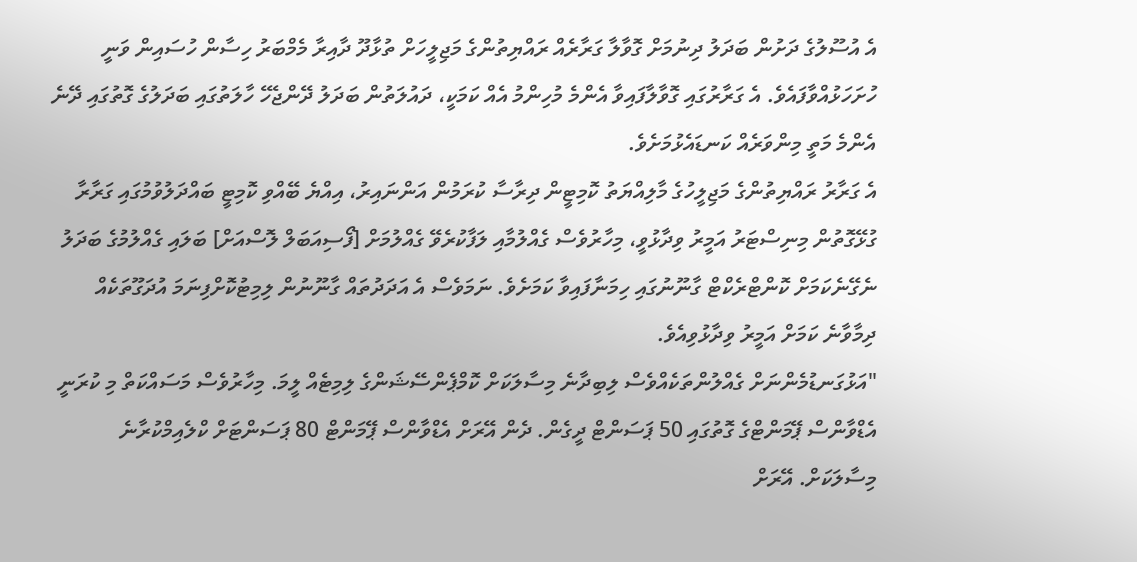އެ އުސޫލުގެ ދަށުން ބަދަލު ދިނުމަށް ގޮވާލާ ގަރާރެއް ރައްޔިތުންގެ މަޖިލީހަށް ތުޅާދޫ ދާއިރާ މެމްބަރު ހިސާން ހުސައިން ވަނީ ހުށަހަޅުއްވާފައެވެ. އެ ގަރާރުގައި ގޮވާލާފައިވާ އެންމެ މުހިންމު އެއް ކަމަކީ، ދައުލަތުން ބަދަލު ދޭންޖެހޭ ހާލަތުގައި ބަދަލުގެ ގޮތުގައި ދޭނެ އެންމެ މަތީ މިންވަރެއް ކަނޑައެޅުމަށެވެ.
އެ ގަރާރު ރައްޔިތުންގެ މަޖިލީހުގެ މާލިއްޔަތު ކޮމިޓީން ދިރާސާ ކުރަމުން އަންނައިރު، އިއްޔެ ބޭއްވި ކޮމިޓީ ބައްދަލުވުމުގައި ގަރާރާ ގުޅޭގޮތުން މިނިސްޓަރު އަމީރު ވިދާޅުވީ، މިހާރުވެސް ގެއްލުމާއި ލަފާކުރެވޭ ގެއްލުމަށް [ފޯސިއަބަލް ލޮސްއަށް] ބަލައި ގެއްލުމުގެ ބަދަލު ނެގޭނެކަމަށް ކޮންޓްރެކްޓް ގާނޫނުގައި ހިމަނާފައިވާ ކަމަށެވެ. ނަމަވެސް އެ އަދަދުތައް ގާނޫނުން ލިމިޓުކޮށްފިނަމަ އުދަގޫތަކެއް ދިމާވާނެ ކަމަށް އަމީރު ވިދާޅުވިއެވެ.
"އަޅުގަނޑުމެންނަށް ގެއްލުންތަކެއްވެސް ލިބިދާނެ މިސާލަކަށް ކޮމްޕެންސޭޝަންގެ ލިމިޓެއް ލީމަ. މިހާރުވެސް މަސައްކަތް މި ކުރަނީ އެޑްވާންސް ޕޭމަންޓްގެ ގޮތުގައި 50 ޕަސަންޓް ދީގެން. ދެން އޭރަށް އެޑްވާންސް ޕޭމަންޓް 80 ޕަސަންޓަށް ކްލެއިމްކުރާނެ މިސާލަކަށް. އޭރަށް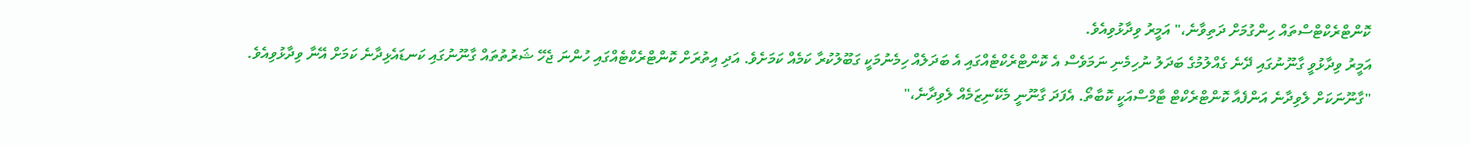ކޮންޓްރެކްޓްސްތައް ހިންގުމަށް ދަތިވާނެ،" އަމީރު ވިދާޅުވިއެވެ.
އަމީރު ވިދާޅުވީ ގާނޫނުގައި ދޭނެ ގެއްލުމުގެ ބަދަލު ނުހިމެނި ނަމަވެސް އެ ކޮންޓްރެކްޓެއްގައި އެ ބަދަލެއް ހިމެނުމަކީ ގަބޫލުކުރާ ކަމެއް ކަމަށެވެ. އަދި އިތުރަށް ކޮންޓްރެކްޓެއްގައި ހުންނަ ޖެހޭ ޝަރުތުތައް ގާނޫނުގައި ކަނޑައެޅިދާނެ ކަމަށް އޭނާ ވިދާޅުވިއެވެ.
"ގާނޫނަކަށް ލެވިދާނެ އަންފެއާ ކޮންޓްރެކްޓް ޓާމްސްއަކީ ކޮބާތޯ. އެފަދަ ގާނޫނީ މެކޭނިޒަމެއް ލެވިދާނެ،"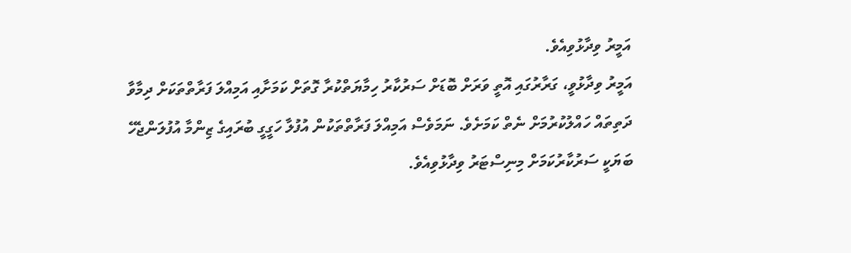އަމީރު ވިދާޅުވިއެވެ.
އަމީރު ވިދާޅުވީ، ގަރާރުގައި އޮތީ ވަރަށް ބޮޑަށް ސަރުކާރު ހިމާޔަތްކުރާ ގޮތަށް ކަމަށާއި އަމިއްލަ ފަރާތްތަކަށް ދިމާވާ ދަތިތައް ހައްލުކުރުމަށް ނެތް ކަމަށެވެ. ނަމަވެސް އަމިއްލަ ފަރާތްތަކުން އުފުލާ ހަގީގީ ބުރައިގެ ޒިންމާ އުފުލަންޖެހޭ ބަޔަކީ ސަރުކާރުކަމަށް މިނިސްޓަރު ވިދާޅުވިއެވެ.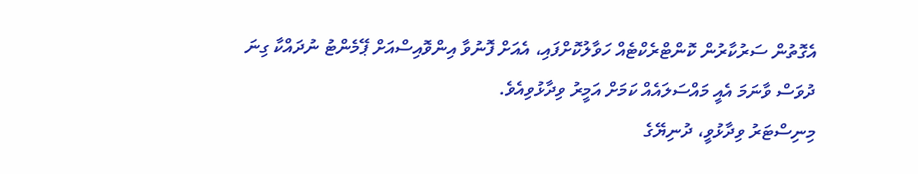އެގޮތުން ސަރުކާރުން ކޮންޓްރެކްޓެއް ހަވާލުކޮށްފައި، އެއަށް ފޮނުވާ އިންވޮއިސްއަށް ޕޭމެންޓު ނުދައްކާ ގިނަ ދުވަސް ވާނަމަ އެއީ މައްސަލައެއް ކަމަށް އަމީރު ވިދާޅުވިއެވެ.
މިނިސްޓަރު ވިދާޅުވީ، ދުނިޔޭގެ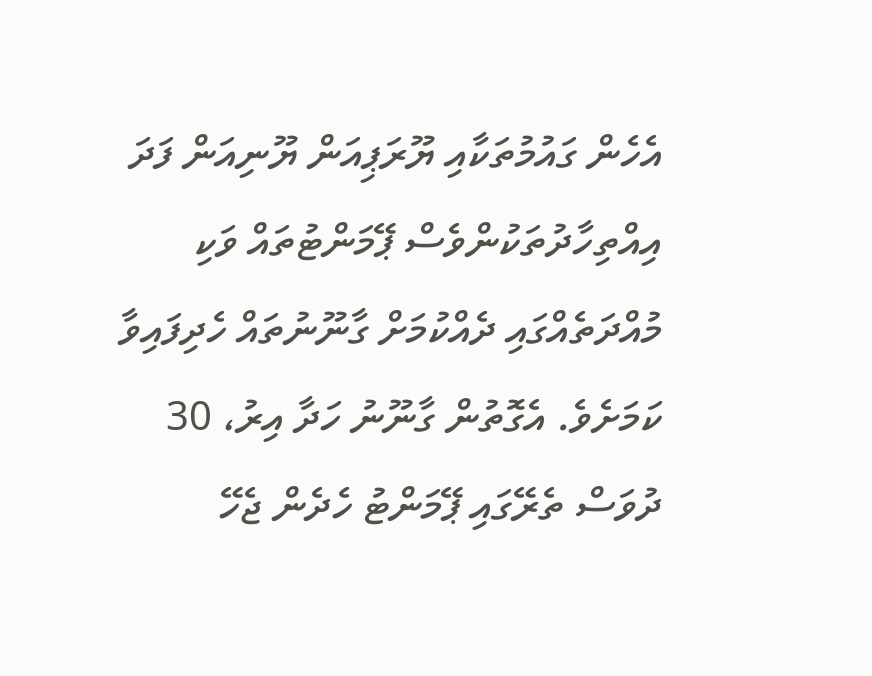އެހެން ގައުމުތަކާއި ޔޫރަޕިއަން ޔޫނިއަން ފަދަ އިއްތިހާދުތަކުންވެސް ޕޭމަންޓުތައް ވަކި މުއްދަތެއްގައި ދެއްކުމަށް ގާނޫނުތައް ހެދިފައިވާ ކަމަށެވެ. އެގޮތުން ގާނޫނު ހަދާ އިރު، 30 ދުވަސް ތެރޭގައި ޕޭމަންޓު ހެދެން ޖެހޭ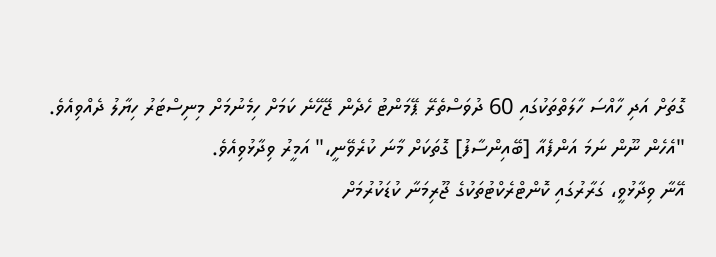ގޮތަށް އަދި ހާއްސަ ހާލަތްތަކުގައި 60 ދުވަސްތެރޭ ޕޭމަންޓު ހެދެން ޖޭހޭނެ ކަމަށް ހިމެނުމަށް މިނިސްޓަރު ހިޔާލު ދެއްވިއެވެ.
"އެހެން ނޫން ނަމަ އަންފެއާ [ބޭއިންސާފު] ގޮތަކަށް މާނަ ކުރެވޭނީ،" އަމީރު ވިދާޅުވިއެވެ.
އޭނާ ވިދާޅުވީ، ގަރާރުގައި ކޮންޓްރެކްޓުތަކުގެ ޖޫރިމަނާ ކުޑަކުރުމަށް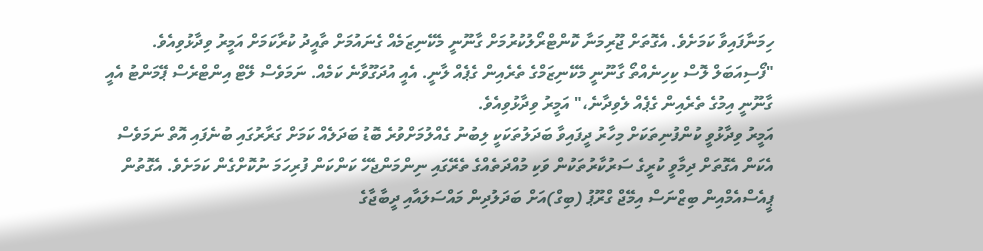ހިމަނާފައިވާ ކަމަށެވެ. އެގޮތަށް ޖޫރިމަނާ ކޮންޓްރޯލުކުރުމަށް ގާނޫނީ މެކޭނިޒަމެއް ގެނައުމަށް ތާއީދު ކުރާކަމަށް އަމީރު ވިދާޅުވިއެވެ.
"ފޯސިއަބަލް ލޮސް ކިހިނެއްތޯ ގާނޫނީ މެކޭނިޒަމްގެ ތެރެއިން ގެޕެއް ލާނީ. އެއީ އުދަގޫވާނެ ކަމެއް. ނަމަވެސް ލޭޓް އިންޓްރެސް ޕޭމަންޓު އެއީ ގާނޫނީ އިމުގެ ތެރެއިން ގެޕެއް ލެވިދާނެ،" އަމީރު ވިދާޅުވިއެވެ.
އަމީރު ވިދާޅުވީ ކުންފުނިތަކަށް މިހާރު ދީފައިވާ ބަދަލުތަކަކީ ލިބުނު ގެއްލުމަށްވުރެ ބޮޑު ބަދަލެއް ކަމަށް ގަރާރުގައި ބުނެފައި އޮތް ނަމަވެސް އެކަން އެގޮތަށް ދިމާވީ ކުރީގެ ސަރުކާރުތަކުން ވަކި މުއްދަތެއްގެ ތެރޭގައި ނިންމަންޖެހޭ ކަންކަން ފުރިހަމަ ނުކޮށްގެން ކަމަށެވެ. އެގޮތުން ޕީއެސްއެމްއިން ބިޒްނަސް އިމޭޖް ގްރޫޕު (ބިގް)އަށް ބަދަލުދިން މައްސަލައާއި ދީބާޖާގެ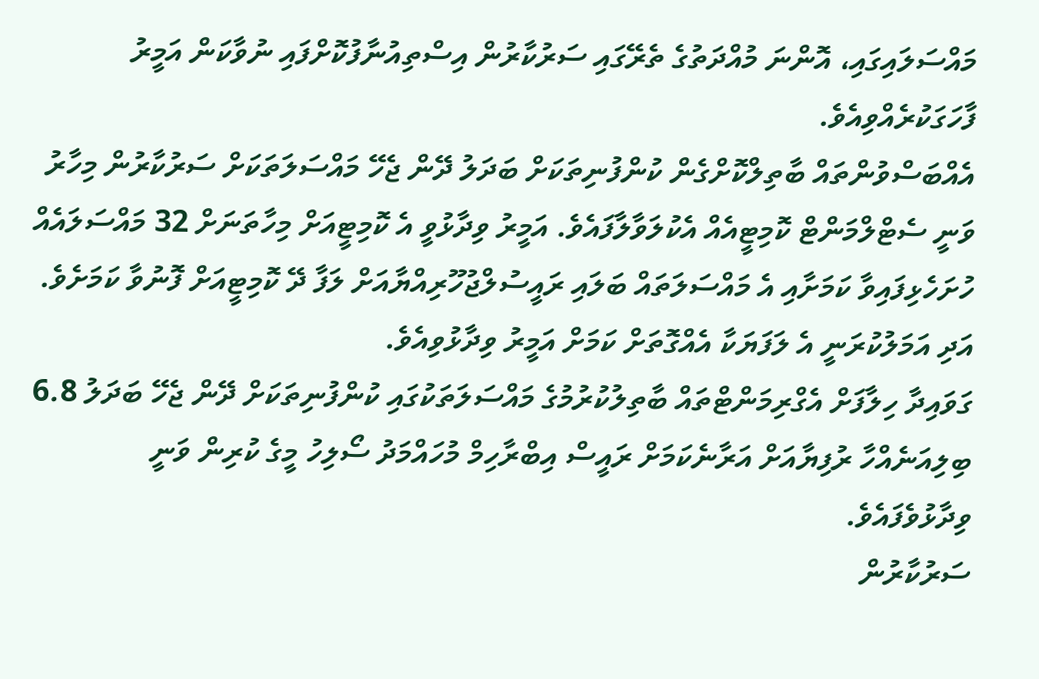މައްސަލައިގައި، އޮންނަ މުއްދަތުގެ ތެރޭގައި ސަރުކާރުން އިސްތިއުނާފުކޮށްފައި ނުވާކަން އަމީރު ފާހަގަކުރެއްވިއެވެ.
އެއްބަސްވުންތައް ބާތިލްކޮށްގެން ކުންފުނިތަކަށް ބަދަލު ދޭން ޖެހޭ މައްސަލަތަކަށް ސަރުކާރުން މިހާރު ވަނީ ސެޓްލްމަންޓް ކޮމިޓީއެއް އެކުލަވާލާފައެވެ. އަމީރު ވިދާޅުވީ އެ ކޮމިޓީއަށް މިހާތަނަށް 32 މައްސަލައެއް ހުށަހެޅިފައިވާ ކަމަށާއި އެ މައްސަލަތައް ބަލައި ރައީސުލްޖުހޫރިއްޔާއަށް ލަފާ ދޭ ކޮމިޓީއަށް ފޮނުވާ ކަމަށެވެ. އަދި އަމަލުކުރަނީ އެ ލަފަޔަކާ އެއްގޮތަށް ކަމަށް އަމީރު ވިދާޅުވިއެވެ.
ގަވައިދާ ހިލާފަށް އެގްރިމަންޓްތައް ބާތިލުކުރުމުގެ މައްސަލަތަކުގައި ކުންފުނިތަކަށް ދޭން ޖެހޭ ބަދަލު 6.8 ބިލިއަނެއްހާ ރުފިޔާއަށް އަރާނެކަމަށް ރައީސް އިބްރާހިމް މުހައްމަދު ސޯލިހު މީގެ ކުރިން ވަނީ ވިދާޅުވެފައެވެ.
ސަރުކާރުން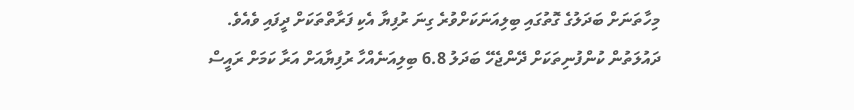މިހާތަނަށް ބަދަލުގެ ގޮތުގައި ބިލިއަނަކަށްވުރެ ގިނަ ރުފިޔާ އެކި ފަރާތްތަކަށް ދީފައި ވެއެވެ.
ދައުލަތުން ކުންފުނިތަކަށް ދޭންޖެހޭ ބަދަލު 6.8 ބިލިއަނެއްހާ ރުފިޔާއަށް އަރާ ކަމަށް ރައީސް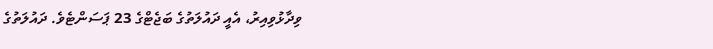ވިދާޅުވިއިރު، އެއީ ދައުލަތުގެ ބަޖެޓްގެ 23 ޕަސަންޓެވެ. ދައުލަތުގެ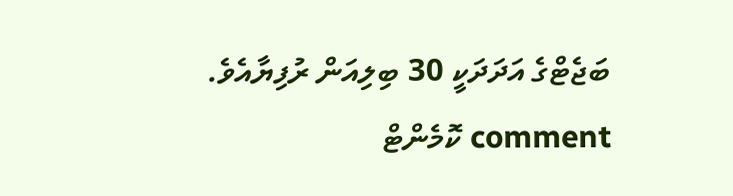ބަޖެޓްގެ އަދަދަކީ 30 ބިލިއަން ރުފިޔާއެވެ.
comment ކޮމެންޓް